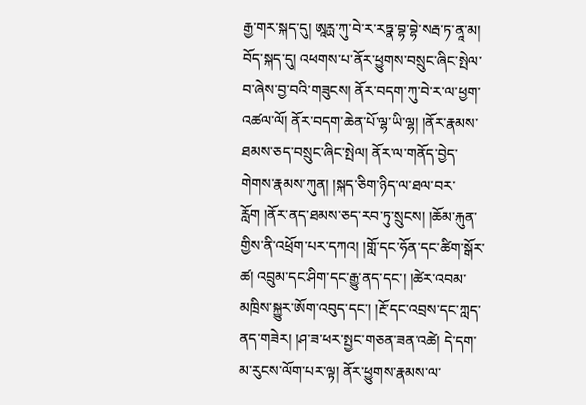རྒྱ་གར་སྐད་དུ། ཨཱརྻ་ཀུ་བེ་ར་རཏྣ་བྷ་བྷེ་སརྦ་ཏ་ནཱ་མ། བོད་སྐད་དུ། འཕགས་པ་ནོར་ཕྱུགས་བསྲུང་ཞིང་སྤེལ་བ་ཞེས་བྱ་བའི་གཟུངས། ནོར་བདག་ཀུ་བེ་ར་ལ་ཕྱག་འཚལ་ལོ། ནོར་བདག་ཆེན་པོ་ལྷ་ཡི་ལྷ། །ནོར་རྣམས་ཐམས་ཅད་བསྲུང་ཞིང་སྤེལ། ནོར་ལ་གནོད་བྱེད་གེགས་རྣམས་ཀུན། །སྐད་ཅིག་ཉིད་ལ་ཐལ་བར་རློག །ནོར་ནད་ཐམས་ཅད་རབ་ཏུ་སྲུངས། །ཆོམ་རྐུན་གྱིས་ནི་འཕྲོག་པར་དཀའ། །གློ་དང་ཧོན་དང་ཚིག་སྒོར་ཚ། འབྲུམ་དང་ཤིག་དང་རྒྱུ་ནད་དང་། །ཚེར་འབམ་མཁྲིས་སྐྱུར་ཨོག་འབུད་དང་། །རྔོ་དང་འབྲས་དང་ཀླད་ནད་གཟེར། །ཤ་ཟ་ཕར་སྤྱང་གཅན་ཟན་འཚེ། དེ་དག་མ་རུངས་ལོག་པར་ལྟ། ནོར་ཕྱུགས་རྣམས་ལ་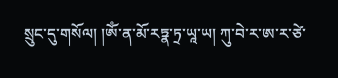སྲུང་དུ་གསོལ། །ཨོཾ་ན་མོ་རཏྣ་ཏྲ་ཡཱ་ཡ། ཀུ་བེ་ར་ཨ་ར་ཙེ་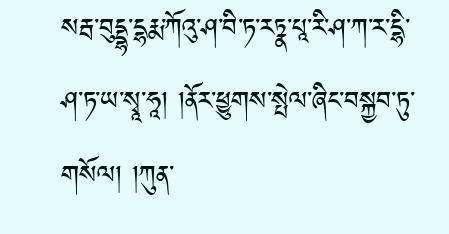སརྦ་བུདྡྷ་དྷརྨ་ཀོའུ་ཤ་བི་ཏ་རཏྣ་པཱ་རི་ཤ་ཀ་ར་དྷི་ཤ་ཏ་ཡ་སྭཱ་ཧཱ། །ནོར་ཕྱུགས་སྤེལ་ཞིང་བསྐྱབ་ཏུ་གསོལ། །ཀུན་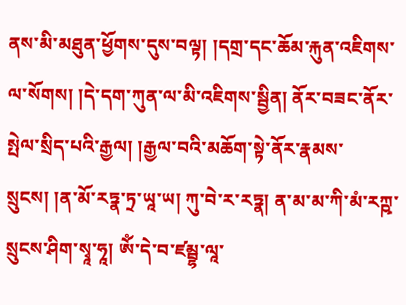ནས་མི་མཐུན་ཕྱོགས་དུས་བལྟ། །དགྲ་དང་ཆོམ་རྐུན་འཇིགས་ལ་སོགས། །དེ་དག་ཀུན་ལ་མི་འཇིགས་སྦྱིན། ནོར་བཟང་ནོར་སྤེལ་སྲིད་པའི་རྒྱལ། །རྒྱལ་བའི་མཆོག་སྟེ་ནོར་རྣམས་སྲུངས། །ན་མོ་རཏྣ་ཏྲ་ཡཱ་ཡ། ཀུ་བེ་ར་རཏྣ། ན་མ་མ་ཀི་མཾ་རཀྵ་སྲུངས་ཤིག་སྭཱ་ཧཱ། ཨོཾ་དེ་བ་ཛམྦྷ་ལཱ་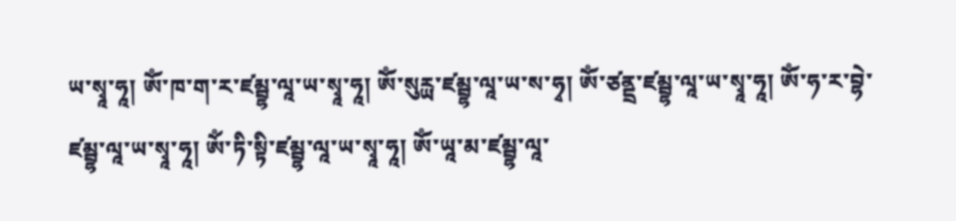ཡ་སྭཱ་ཧཱ། ཨོཾ་ཁ་ག་ར་ཛམྦྷ་ལཱ་ཡ་སྭཱ་ཧཱ། ཨོཾ་སུརྻ་ཛམྦྷ་ལཱ་ཡ་ས་ཧྭ། ཨོཾ་ཙནྡྲ་ཛམྦྷ་ལཱ་ཡ་སྭཱ་ཧཱ། ཨོཾ་ཧ་ར་བྷེ་ཛམྦྷ་ལཱ་ཡ་སྭཱ་ཧཱ། ཨོཾ་ཏི་སྟི་ཛམྦྷ་ལཱ་ཡ་སྭཱ་ཧཱ། ཨོཾ་ཡཱ་མ་ཛམྦྷ་ལཱ་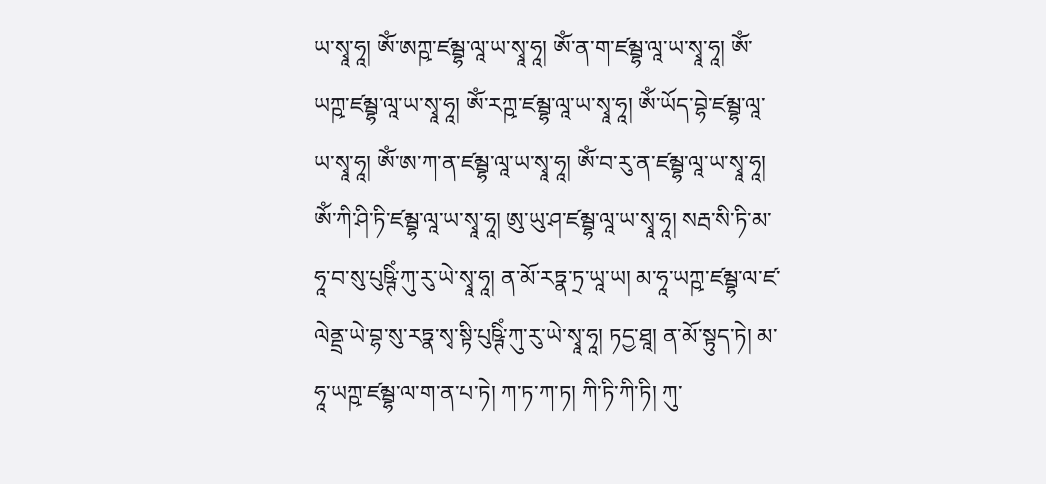ཡ་སྭཱ་ཧཱ། ཨོཾ་ཨཀྵ་ཛམྦྷ་ལཱ་ཡ་སྭཱ་ཧཱ། ཨོཾ་ན་ག་ཛམྦྷ་ལཱ་ཡ་སྭཱ་ཧཱ། ཨོཾ་ཡཀྵ་ཛམྦྷ་ལཱ་ཡ་སྭཱ་ཧཱ། ཨོཾ་རཀྵ་ཛམྦྷ་ལཱ་ཡ་སྭཱ་ཧཱ། ཨོཾ་ཡོད་བྷེ་ཛམྦྷ་ལཱ་ཡ་སྭཱ་ཧཱ། ཨོཾ་ཨ་ཀ་ན་ཛམྦྷ་ལཱ་ཡ་སྭཱ་ཧཱ། ཨོཾ་བ་རུ་ན་ཛམྦྷ་ལཱ་ཡ་སྭཱ་ཧཱ། ཨོཾ་ཀི་ཤི་ཏི་ཛམྦྷ་ལཱ་ཡ་སྭཱ་ཧཱ། ཨུ་ཡུ་ཤ་ཛམྦྷ་ལཱ་ཡ་སྭཱ་ཧཱ། སརྦ་སི་ཏི་མ་ཧཱ་བ་སུ་པུཥྚིཾ་ཀུ་རུ་ཡེ་སྭཱ་ཧཱ། ན་མོ་རཏྣ་ཏྲ་ཡཱ་ཡ། མ་ཧཱ་ཡཀྵ་ཛམྦྷ་ལ་ཛ་ལེནྡྲ་ཡེ་བྷ་སུ་རཏྣ་སྭ་སྟི་པུཥྚིཾ་ཀུ་རུ་ཡེ་སྭཱ་ཧཱ། ཏདྱ་ཐཱ། ན་མོ་སྟུད་ཏེ། མ་ཧཱ་ཡཀྵ་ཛམྦྷ་ལ་ག་ན་པ་ཏེ། ཀ་ཏ་ཀ་ཏ། ཀི་ཏི་ཀི་ཏི། ཀུ་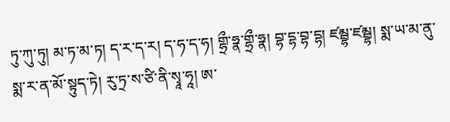ཏུ་ཀུ་ཏུ། མ་ཏ་མ་ཏ། ད་ར་ད་ར། ད་ཧ་ད་ཧ། གྷྲྀ་ཧྣ་གྷྲྀ་ཧྣ། བྷ་དྷ་བྷ་དྷ། ཛམྦྷ་ཛམྦྷ། སྨ་ཡ་མ་ནུ་སྨ་ར་ན་མོ་སྟུད་ཏེ། རུ་ཏྲ་ས་ཙི་ནི་སྭཱ་ཧཱ། ཨ་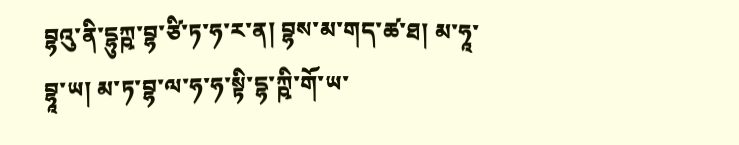བྷའུ་ནི་དྷུཀྵ་བྷ་ཙི་ཏ་ཧ་ར་ན། བྷས་མ་གད་ཚ་ཐ། མ་ཧཱ་བྷཱ་ཡ། མ་ཏ་བྷ་ལ་ཧ་ཧ་སྟི་དྷ་ཀྵི་གོ་ཡ་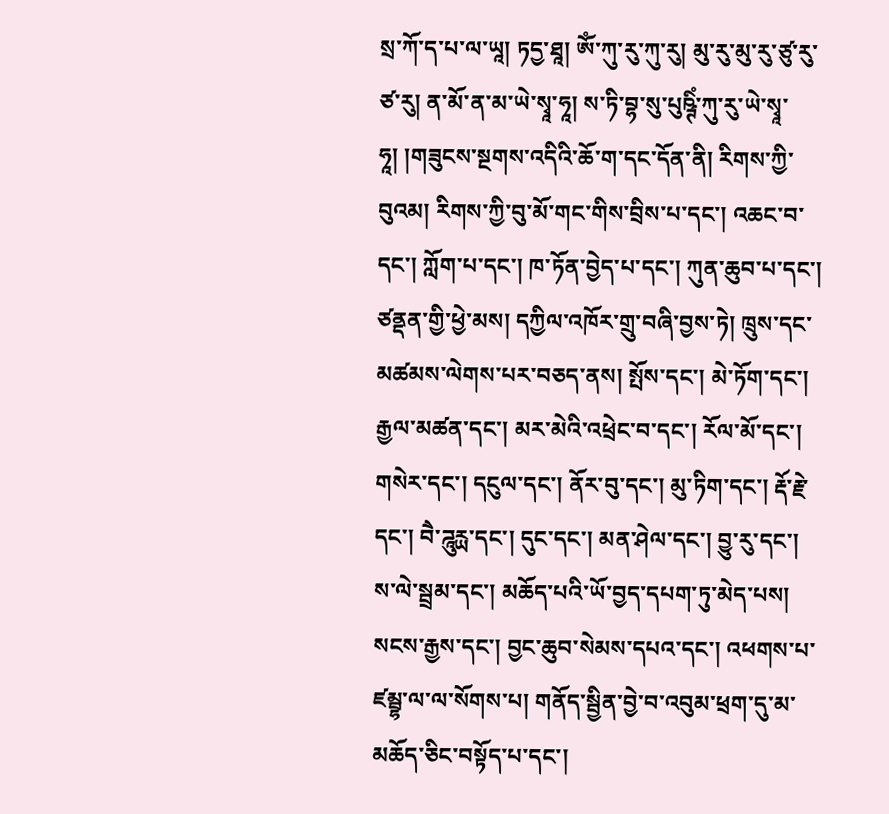སྲ་ཀོ་ད་པ་ལ་ཡཱ། ཏདྱ་ཐཱ། ཨོཾ་ཀུ་རུ་ཀུ་རུ། མུ་རུ་མུ་རུ་ཙུ་རུ་ཙ་རུ། ན་མོ་ན་མ་ཡེ་སྭཱ་ཧཱ། ས་ཏི་བྷ་སུ་པུཥྚིཾ་ཀུ་རུ་ཡེ་སྭཱ་ཧཱ། །གཟུངས་སྔགས་འདིའི་ཆོ་ག་དང་དོན་ནི། རིགས་ཀྱི་བུའམ། རིགས་ཀྱི་བུ་མོ་གང་གིས་བྲིས་པ་དང་། འཆང་བ་དང་། ཀློག་པ་དང་། ཁ་ཏོན་བྱེད་པ་དང་། ཀུན་ཆུབ་པ་དང་། ཙནྡན་གྱི་ཕྱེ་མས། དཀྱིལ་འཁོར་གྲུ་བཞི་བྱས་ཏེ། ཁྲུས་དང་མཚམས་ལེགས་པར་བཅད་ནས། སྤོས་དང་། མེ་ཏོག་དང་། རྒྱལ་མཚན་དང་། མར་མེའི་འཕྲེང་བ་དང་། རོལ་མོ་དང་། གསེར་དང་། དངུལ་དང་། ནོར་བུ་དང་། མུ་ཏིག་དང་། རྡོ་རྗེ་དང་། བཻ་ཌཱུརྻ་དང་། དུང་དང་། མན་ཤེལ་དང་། བྱུ་རུ་དང་། ས་ལེ་སྦྲམ་དང་། མཆོད་པའི་ཡོ་བྱད་དཔག་ཏུ་མེད་པས། སངས་རྒྱས་དང་། བྱང་ཆུབ་སེམས་དཔའ་དང་། འཕགས་པ་ཛམྦྷ་ལ་ལ་སོགས་པ། གནོད་སྦྱིན་བྱེ་བ་འབུམ་ཕྲག་དུ་མ་མཆོད་ཅིང་བསྟོད་པ་དང་།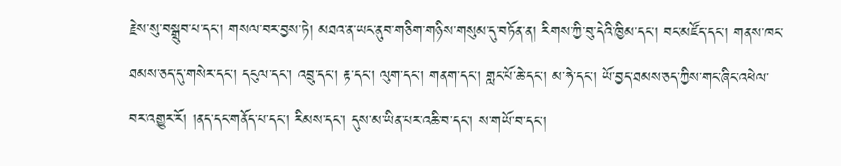རྗེས་སུ་བསྒྲུབ་པ་དང་། གསལ་བར་བྱས་ཏེ། མཐའ་ན་ཡང་ནུབ་གཅིག་གཉིས་གསུམ་དུ་བཏོན་ན། རིགས་ཀྱི་བུ་དེའི་ཁྱིམ་དང་། བང་མཛོད་དང་། གནས་ཁང་ཐམས་ཅད་དུ་གསེར་དང་། དངུལ་དང་། འབྲུ་དང་། རྟ་དང་། ལུག་དང་། གནག་དང་། གླང་པོ་ཆེ་དང་། མ་ཧེ་དང་། ཡོ་བྱད་ཐམས་ཅད་ཀྱིས་གང་ཞིང་འཕེལ་བར་འགྱུར་རོ། །ནད་དང་གནོད་པ་དང་། རིམས་དང་། དུས་མ་ཡིན་པར་འཆི་བ་དང་། ས་གཡོ་བ་དང་།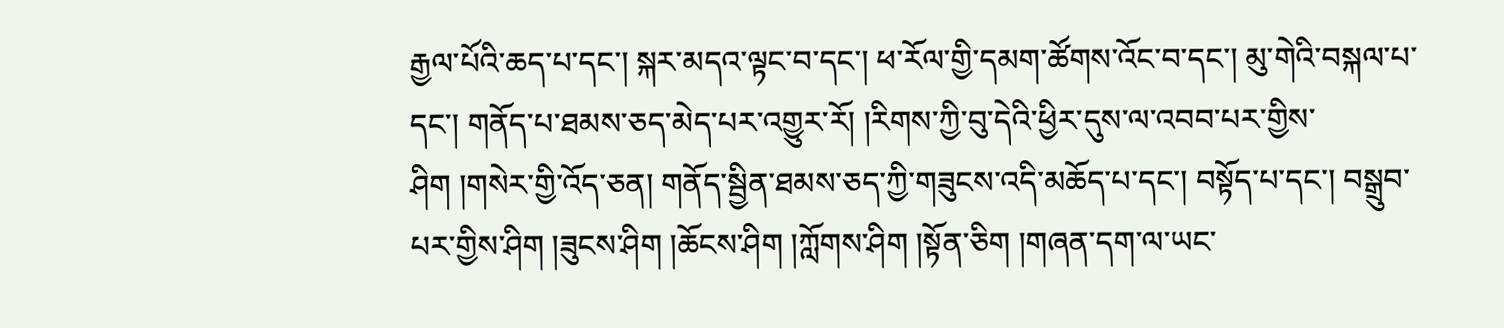རྒྱལ་པོའི་ཆད་པ་དང་། སྐར་མདའ་ལྟང་བ་དང་། ཕ་རོལ་གྱི་དམག་ཚོགས་འོང་བ་དང་། མུ་གེའི་བསྐལ་པ་དང་། གནོད་པ་ཐམས་ཅད་མེད་པར་འགྱུར་རོ། །རིགས་ཀྱི་བུ་དེའི་ཕྱིར་དུས་ལ་འབབ་པར་གྱིས་ཤིག །གསེར་གྱི་འོད་ཅན། གནོད་སྦྱིན་ཐམས་ཅད་ཀྱི་གཟུངས་འདི་མཆོད་པ་དང་། བསྟོད་པ་དང་། བསྒྲུབ་པར་གྱིས་ཤིག །ཟུངས་ཤིག །ཆོངས་ཤིག །ཀློགས་ཤིག །སྟོན་ཅིག །གཞན་དག་ལ་ཡང་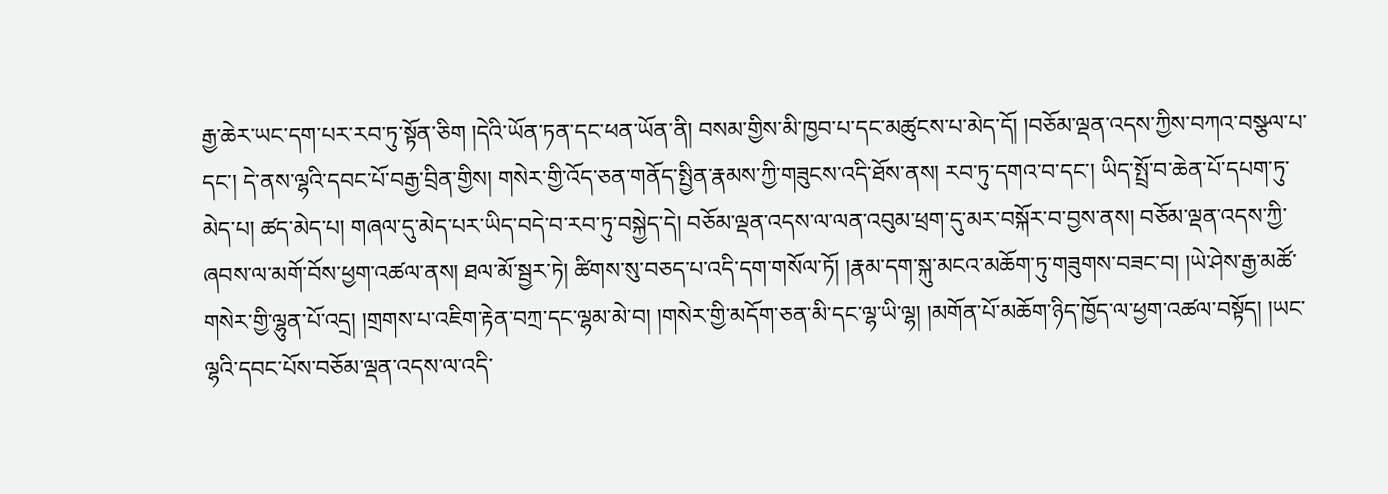རྒྱ་ཆེར་ཡང་དག་པར་རབ་ཏུ་སྟོན་ཅིག །དེའི་ཡོན་ཏན་དང་ཕན་ཡོན་ནི། བསམ་གྱིས་མི་ཁྱབ་པ་དང་མཚུངས་པ་མེད་དོ། །བཅོམ་ལྡན་འདས་ཀྱིས་བཀའ་བསྩལ་པ་དང་། དེ་ནས་ལྷའི་དབང་པོ་བརྒྱ་བྲིན་གྱིས། གསེར་གྱི་འོད་ཅན་གནོད་སྤྱིན་རྣམས་ཀྱི་གཟུངས་འདི་ཐོས་ནས། རབ་ཏུ་དགའ་བ་དང་། ཡིད་སྤྲོ་བ་ཆེན་པོ་དཔག་ཏུ་མེད་པ། ཚད་མེད་པ། གཞལ་དུ་མེད་པར་ཡིད་བདེ་བ་རབ་ཏུ་བསྐྱེད་དེ། བཅོམ་ལྡན་འདས་ལ་ལན་འབུམ་ཕྲག་དུ་མར་བསྐོར་བ་བྱས་ནས། བཅོམ་ལྡན་འདས་ཀྱི་ཞབས་ལ་མགོ་བོས་ཕྱག་འཚལ་ནས། ཐལ་མོ་སྦྱར་ཏེ། ཚིགས་སུ་བཅད་པ་འདི་དག་གསོལ་ཏོ། །རྣམ་དག་སྐུ་མངའ་མཆོག་ཏུ་གཟུགས་བཟང་བ། །ཡེ་ཤེས་རྒྱ་མཚོ་གསེར་གྱི་ལྷུན་པོ་འདྲ། །གྲགས་པ་འཇིག་རྟེན་བཀྲ་དང་ལྷམ་མེ་བ། །གསེར་གྱི་མདོག་ཅན་མི་དང་ལྷ་ཡི་ལྷ། །མགོན་པོ་མཆོག་ཉིད་ཁྱོད་ལ་ཕྱག་འཚལ་བསྟོད། །ཡང་ལྷའི་དབང་པོས་བཅོམ་ལྡན་འདས་ལ་འདི་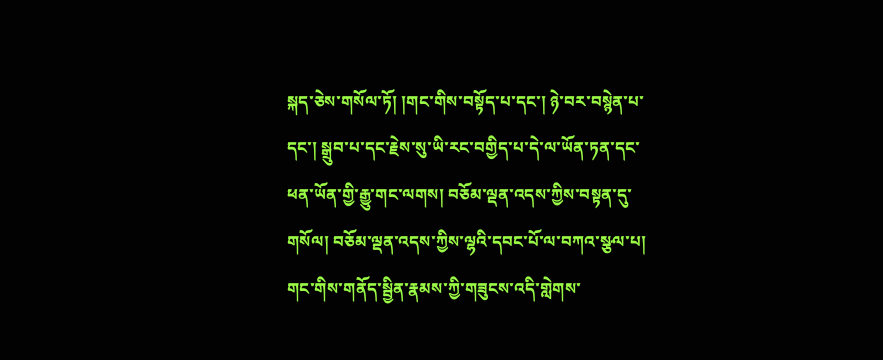སྐད་ཅེས་གསོལ་ཏོ། །གང་གིས་བསྟོད་པ་དང་། ཉེ་བར་བསྙེན་པ་དང་། སྒྲུབ་པ་དང་རྗེས་སུ་ཡི་རང་བགྱིད་པ་དེ་ལ་ཡོན་ཏན་དང་ཕན་ཡོན་གྱི་རྒྱུ་གང་ལགས། བཅོམ་ལྡན་འདས་ཀྱིས་བསྟན་དུ་གསོལ། བཅོམ་ལྡན་འདས་ཀྱིས་ལྷའི་དབང་པོ་ལ་བཀའ་སྩལ་པ། གང་གིས་གནོད་སྦྱིན་རྣམས་ཀྱི་གཟུངས་འདི་གླེགས་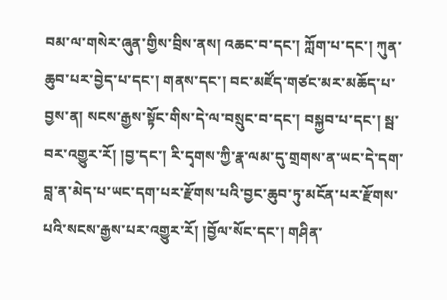བམ་ལ་གསེར་ཞུན་གྱིས་བྲིས་ནས། འཆང་བ་དང་། ཀློག་པ་དང་། ཀུན་ཆུབ་པར་བྱེད་པ་དང་། གནས་དང་། བང་མཛོད་གཙང་མར་མཆོད་པ་བྱས་ན། སངས་རྒྱས་སྟོང་གིས་དེ་ལ་བསྲུང་བ་དང་། བསྐྱབ་པ་དང་། སྦ་བར་འགྱུར་རོ། །བྱ་དང་། རི་དྭགས་ཀྱི་རྣ་ལམ་དུ་གྲགས་ན་ཡང་དེ་དག་བླ་ན་མེད་པ་ཡང་དག་པར་རྫོགས་པའི་བྱང་ཆུབ་ཏུ་མངོན་པར་རྫོགས་པའི་སངས་རྒྱས་པར་འགྱུར་རོ། །བྱོལ་སོང་དང་། གཤིན་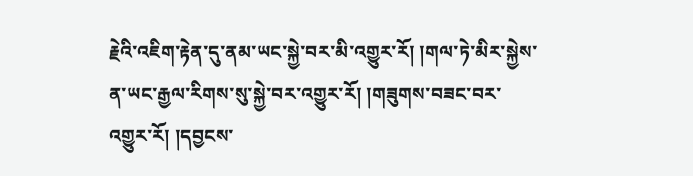རྗེའི་འཇིག་རྟེན་དུ་ནམ་ཡང་སྐྱེ་བར་མི་འགྱུར་རོ། །གལ་ཏེ་མིར་སྐྱེས་ན་ཡང་རྒྱལ་རིགས་སུ་སྐྱེ་བར་འགྱུར་རོ། །གཟུགས་བཟང་བར་འགྱུར་རོ། །དབྱངས་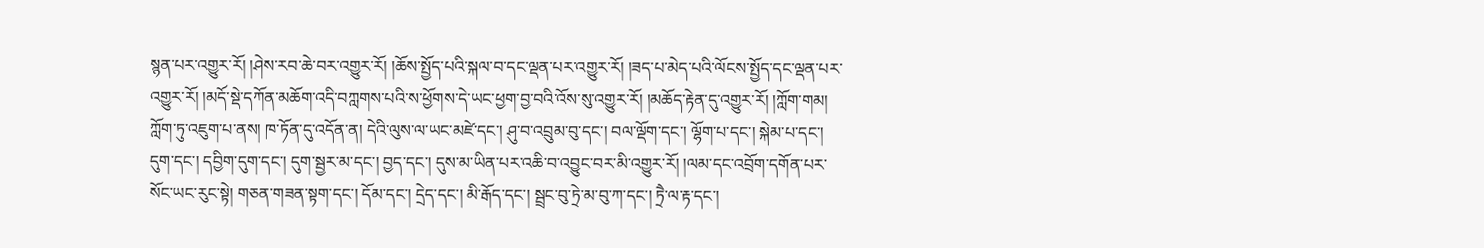སྙན་པར་འགྱུར་རོ། །ཤེས་རབ་ཆེ་བར་འགྱུར་རོ། །ཆོས་སྤྱོད་པའི་སྐལ་བ་དང་ལྡན་པར་འགྱུར་རོ། །ཟད་པ་མེད་པའི་ལོངས་སྤྱོད་དང་ལྡན་པར་འགྱུར་རོ། །མདོ་སྡེ་དཀོན་མཆོག་འདི་བཀླགས་པའི་ས་ཕྱོགས་དེ་ཡང་ཕྱག་བྱ་བའི་འོས་སུ་འགྱུར་རོ། །མཆོད་རྟེན་དུ་འགྱུར་རོ། །ཀློག་གམ། ཀློག་ཏུ་འཇུག་པ་ནས། ཁ་ཏོན་དུ་འདོན་ན། དེའི་ལུས་ལ་ཡང་མཛེ་དང་། ཤུ་བ་འབྲུམ་བུ་དང་། བལ་ལྡོག་དང་། ལྷོག་པ་དང་། སྐེམ་པ་དང་། དུག་དང་། དབྱིག་དུག་དང་། དུག་སྦྱར་མ་དང་། བྱད་དང་། དུས་མ་ཡིན་པར་འཆི་བ་འབྱུང་བར་མི་འགྱུར་རོ། །ལམ་དང་འབྲོག་དགོན་པར་སོང་ཡང་རུང་སྟེ། གཅན་གཟན་སྟག་དང་། དོམ་དང་། དྲེད་དང་། མི་རྒོད་དང་། སྦྲང་བུ་ཏྲེ་མ་བུ་ཀ་དང་། ཏྲཻ་ལ་རྟ་དང་།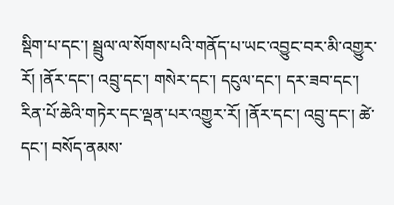སྡིག་པ་དང་། སྦྲུལ་ལ་སོགས་པའི་གནོད་པ་ཡང་འབྱུང་བར་མི་འགྱུར་རོ། །ནོར་དང་། འབྲུ་དང་། གསེར་དང་། དངུལ་དང་། དར་ཟབ་དང་། རིན་པོ་ཆེའི་གཏེར་དང་ལྡན་པར་འགྱུར་རོ། །ནོར་དང་། འབྲུ་དང་། ཚེ་དང་། བསོད་ནམས་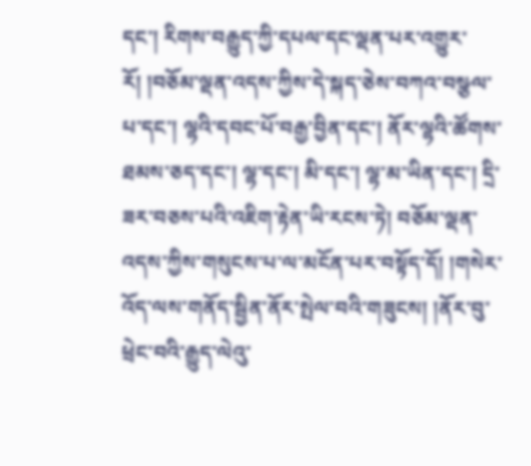དང་། རིགས་བརྒྱུད་ཀྱི་དཔལ་དང་ལྡན་པར་འགྱུར་རོ། །བཅོམ་ལྡན་འདས་ཀྱིས་དེ་སྐད་ཅེས་བཀའ་བསྩལ་པ་དང་། ལྷའི་དབང་པོ་བརྒྱ་བྱིན་དང་། ནོར་ལྷའི་ཚོགས་ཐམས་ཅད་དང་། ལྷ་དང་། མི་དང་། ལྷ་མ་ཡིན་དང་། དྲི་ཟར་བཅས་པའི་འཇིག་རྟེན་ཡི་རངས་ཏེ། བཅོམ་ལྡན་འདས་ཀྱིས་གསུངས་པ་ལ་མངོན་པར་བསྟོད་དོ། །གསེར་འོད་ལས་གནོད་སྦྱིན་ནོར་སྤེལ་བའི་གཟུངས། །ནོར་བུ་ཕྲེང་བའི་རྒྱུད་ལེའུ་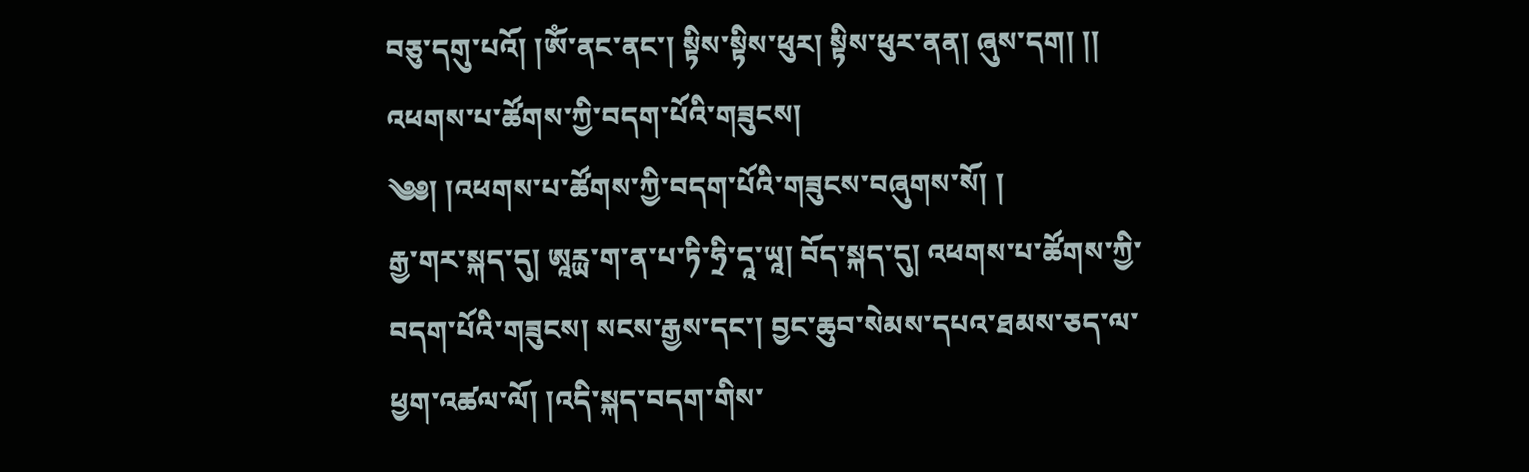བཅུ་དགུ་པའོ། །ཨོཾ་ནང་ནང་། སྟིས་སྟིས་ཕུར། སྟིས་ཕུར་ནན། ཞུས་དག། །།
འཕགས་པ་ཚོགས་ཀྱི་བདག་པོའི་གཟུངས།
༄༅། །འཕགས་པ་ཚོགས་ཀྱི་བདག་པོའི་གཟུངས་བཞུགས་སོ། །
རྒྱ་གར་སྐད་དུ། ཨཱརྻ་ག་ན་པ་ཏི་ཧྲི་དཱ་ཡཱ། བོད་སྐད་དུ། འཕགས་པ་ཚོགས་ཀྱི་བདག་པོའི་གཟུངས། སངས་རྒྱས་དང་། བྱང་ཆུབ་སེམས་དཔའ་ཐམས་ཅད་ལ་ཕྱག་འཚལ་ལོ། །འདི་སྐད་བདག་གིས་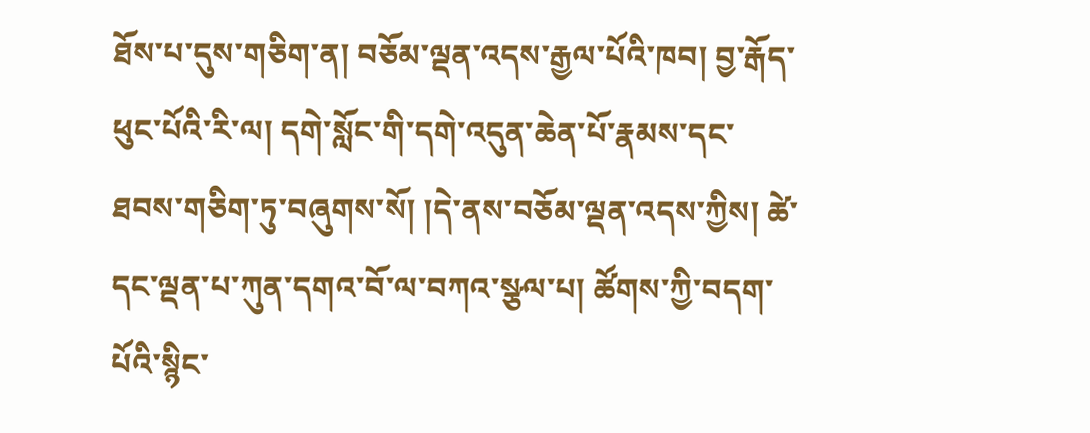ཐོས་པ་དུས་གཅིག་ན། བཅོམ་ལྡན་འདས་རྒྱལ་པོའི་ཁབ། བྱ་རྒོད་ཕུང་པོའི་རི་ལ། དགེ་སློང་གི་དགེ་འདུན་ཆེན་པོ་རྣམས་དང་ཐབས་གཅིག་ཏུ་བཞུགས་སོ། །དེ་ནས་བཅོམ་ལྡན་འདས་ཀྱིས། ཚེ་དང་ལྡན་པ་ཀུན་དགའ་བོ་ལ་བཀའ་སྩལ་པ། ཚོགས་ཀྱི་བདག་པོའི་སྙིང་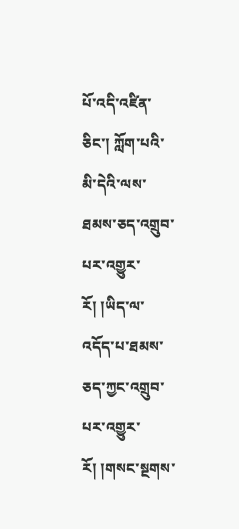པོ་འདི་འཛིན་ཅིང་། ཀློག་པའི་མི་དེའི་ལས་ཐམས་ཅད་འགྲུབ་པར་འགྱུར་རོ། །ཡིད་ལ་འདོད་པ་ཐམས་ཅད་ཀྱང་འགྲུབ་པར་འགྱུར་རོ། །གསང་སྔགས་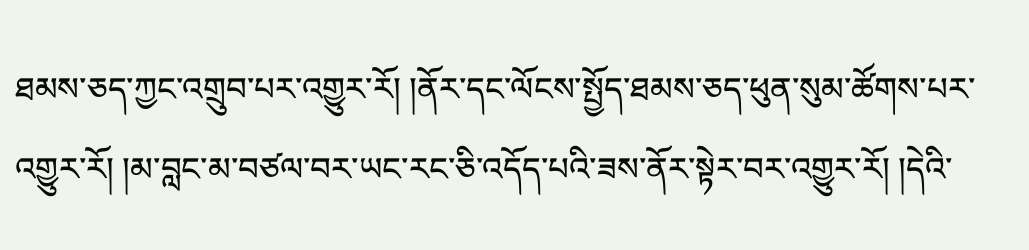ཐམས་ཅད་ཀྱང་འགྲུབ་པར་འགྱུར་རོ། །ནོར་དང་ལོངས་སྤྱོད་ཐམས་ཅད་ཕུན་སུམ་ཚོགས་པར་འགྱུར་རོ། །མ་བླང་མ་བཙལ་བར་ཡང་རང་ཅི་འདོད་པའི་ཟས་ནོར་སྟེར་བར་འགྱུར་རོ། །དེའི་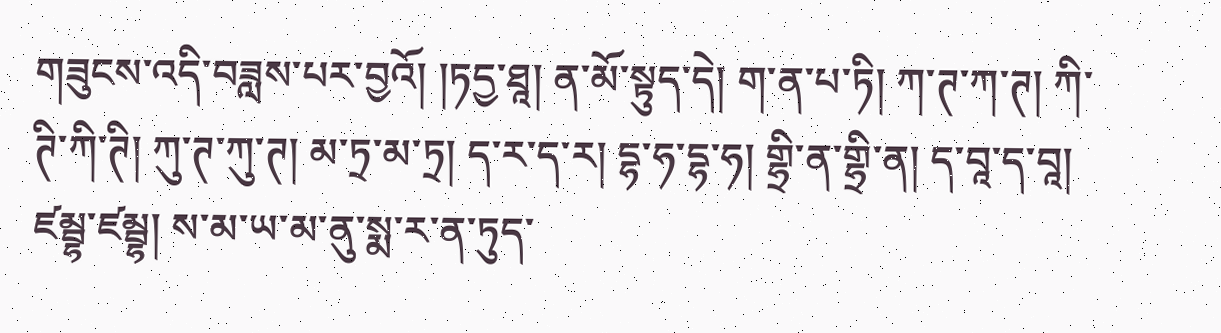གཟུངས་འདི་བཟླས་པར་བྱའོ། །ཏདྱ་ཐཱ། ན་མོ་སྟུད་དེ། ག་ན་པ་ཏི། ཀ་ཊ་ཀ་ཊ། ཀི་ཊི་ཀི་ཊི། ཀུ་ཊ་ཀུ་ཊ། མ་ཏྲ་མ་ཏྲ། ད་ར་ད་ར། དྷ་ཧ་དྷ་ཧ། གྷྲི་ན་གྷྲི་ན། ད་བཱ་ད་བཱ། ཛམྦྷ་ཛམྦྷ། ས་མ་ཡ་མ་ནུ་སྨ་ར་ན་ཏུད་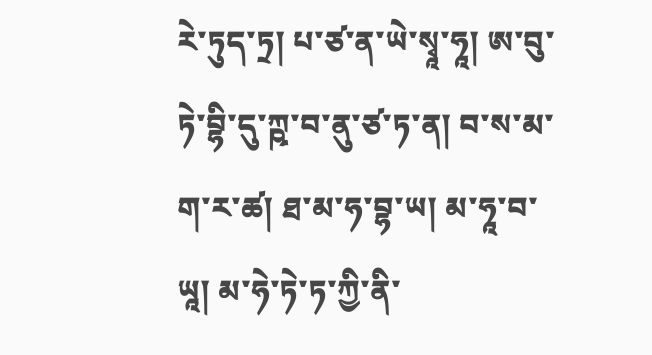རེ་ཏུད་ཏྲ། པ་ཙ་ན་ཡེ་སྭཱ་ཧཱ། ཨ་བུ་ཏེ་བྷི་དུ་ཀྵ་བ་ནུ་ཙ་ཏ་ན། བ་ས་མ་ག་ར་ཚ། ཐ་མ་ཧ་བྷ་ཡ། མ་ཧཱ་བ་ཡཱ། མ་ཧེ་ཏེ་ཏ་ཀྱི་ནི་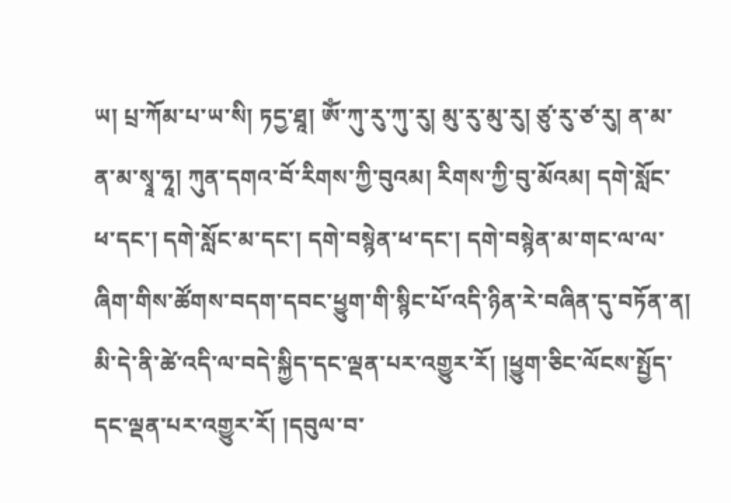ཡ། པྲ་ཀོམ་པ་ཡ་སི། ཏདྱ་ཐཱ། ཨོཾ་ཀུ་རུ་ཀུ་རུ། མུ་རུ་མུ་རུ། ཙུ་རུ་ཙ་རུ། ན་མ་ན་མ་སྭཱ་ཧཱ། ཀུན་དགའ་བོ་རིགས་ཀྱི་བུའམ། རིགས་ཀྱི་བུ་མོའམ། དགེ་སློང་ཕ་དང་། དགེ་སློང་མ་དང་། དགེ་བསྙེན་ཕ་དང་། དགེ་བསྙེན་མ་གང་ལ་ལ་ཞིག་གིས་ཚོགས་བདག་དབང་ཕྱུག་གི་སྙིང་པོ་འདི་ཉིན་རེ་བཞིན་དུ་བཏོན་ན། མི་དེ་ནི་ཚེ་འདི་ལ་བདེ་སྐྱིད་དང་ལྡན་པར་འགྱུར་རོ། །ཕྱུག་ཅིང་ལོངས་སྤྱོད་དང་ལྡན་པར་འགྱུར་རོ། །དབུལ་བ་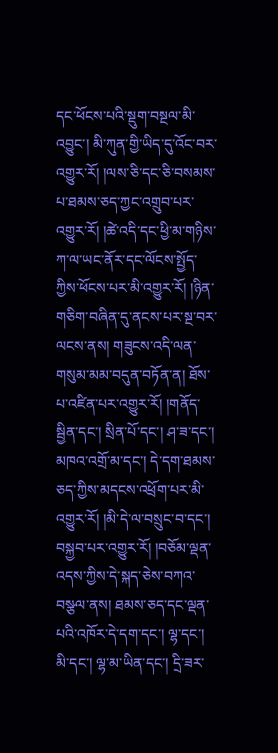དང་ཕོངས་པའི་སྡུག་བསྔལ་མི་འབྱུང་། མི་ཀུན་གྱི་ཡིད་དུ་འོང་བར་འགྱུར་རོ། །ལས་ཅི་དང་ཅི་བསམས་པ་ཐམས་ཅད་ཀྱང་འགྲུབ་པར་འགྱུར་རོ། །ཚེ་འདི་དང་ཕྱི་མ་གཉིས་ཀ་ལ་ཡང་ནོར་དང་ལོངས་སྤྱོད་ཀྱིས་ཕོངས་པར་མི་འགྱུར་རོ། །ཉིན་གཅིག་བཞིན་དུ་ནངས་པར་སྔ་བར་ལངས་ནས། གཟུངས་འདི་ལན་གསུམ་མམ་བདུན་བཏོན་ན། ཐོས་པ་འཛིན་པར་འགྱུར་རོ། །གནོད་སྦྱིན་དང་། སྲིན་པོ་དང་། ཤ་ཟ་དང་། མཁའ་འགྲོ་མ་དང་། དེ་དག་ཐམས་ཅད་ཀྱིས་མདངས་འཕྲོག་པར་མི་འགྱུར་རོ། །མི་དེ་ལ་བསྲུང་བ་དང་། བསྐྱབ་པར་འགྱུར་རོ། །བཅོམ་ལྡན་འདས་ཀྱིས་དེ་སྐད་ཅེས་བཀའ་བསྩལ་ནས། ཐམས་ཅད་དང་ལྡན་པའི་འཁོར་དེ་དག་དང་། ལྷ་དང་། མི་དང་། ལྷ་མ་ཡིན་དང་། དྲི་ཟར་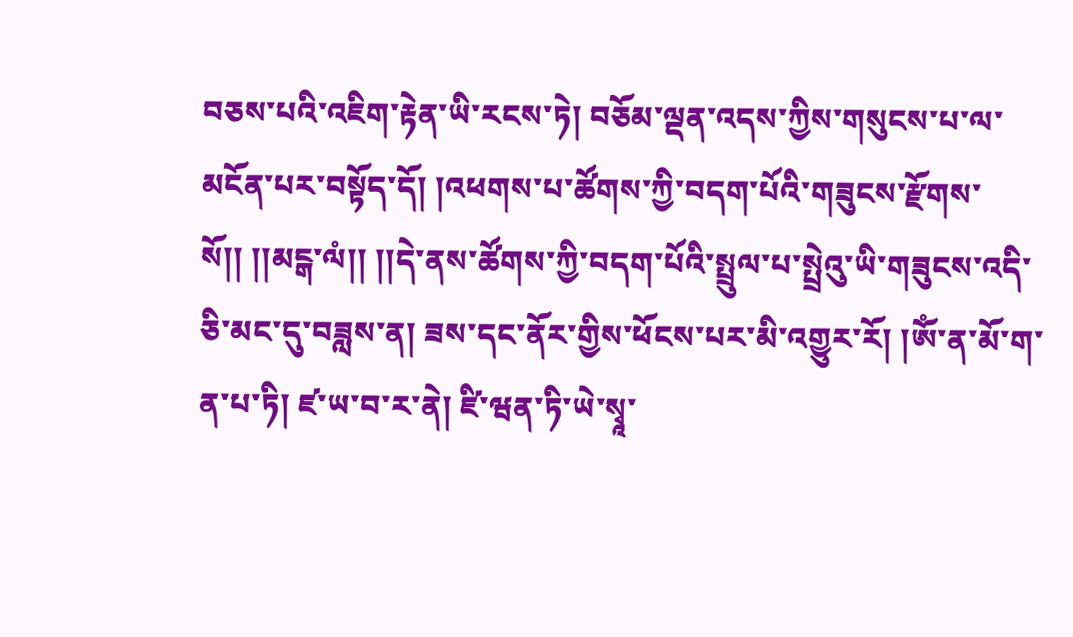བཅས་པའི་འཇིག་རྟེན་ཡི་རངས་ཏེ། བཅོམ་ལྡན་འདས་ཀྱིས་གསུངས་པ་ལ་མངོན་པར་བསྟོད་དོ། །འཕགས་པ་ཚོགས་ཀྱི་བདག་པོའི་གཟུངས་རྫོགས་སོ།། །།མངྒ་ལཾ།། །།དེ་ནས་ཚོགས་ཀྱི་བདག་པོའི་སྤྲུལ་པ་སྤྲེའུ་ཡི་གཟུངས་འདི་ཅི་མང་དུ་བཟླས་ན། ཟས་དང་ནོར་གྱིས་ཕོངས་པར་མི་འགྱུར་རོ། །ཨོཾ་ན་མོ་ག་ན་པ་ཏི། ཛ་ཡ་བ་ར་ནེ། ཛི་ཝན་ཏི་ཡེ་སྭཱ་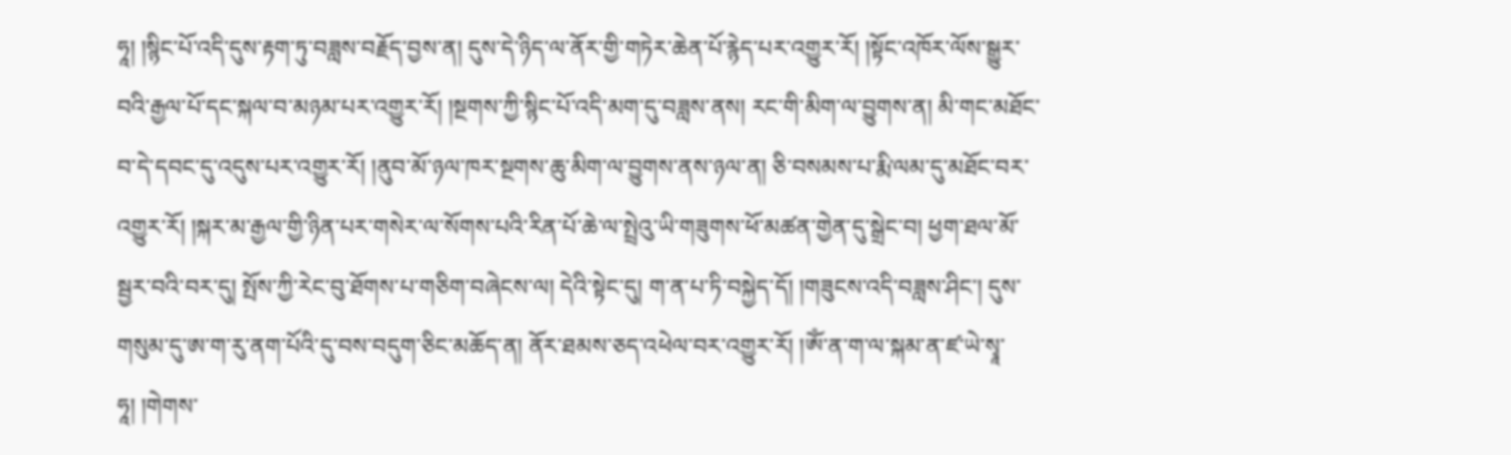ཧཱ། །སྙིང་པོ་འདི་དུས་རྟག་ཏུ་བཟླས་བརྗོད་བྱས་ན། དུས་དེ་ཉིད་ལ་ནོར་གྱི་གཏེར་ཆེན་པོ་རྙེད་པར་འགྱུར་རོ། །སྟོང་འཁོར་ལོས་སྒྱུར་བའི་རྒྱལ་པོ་དང་སྐལ་བ་མཉམ་པར་འགྱུར་རོ། །སྔགས་ཀྱི་སྙིང་པོ་འདི་མག་དུ་བཟླས་ནས། རང་གི་མིག་ལ་བྱུགས་ན། མི་གང་མཐོང་བ་དེ་དབང་དུ་འདུས་པར་འགྱུར་རོ། །ནུབ་མོ་ཉལ་ཁར་སྔགས་ཆུ་མིག་ལ་བྱུགས་ནས་ཉལ་ན། ཅི་བསམས་པ་རྨི་ལམ་དུ་མཐོང་བར་འགྱུར་རོ། །སྐར་མ་རྒྱལ་གྱི་ཉིན་པར་གསེར་ལ་སོགས་པའི་རིན་པོ་ཆེ་ལ་སྤྲེའུ་ཡི་གཟུགས་ཕོ་མཚན་གྱེན་དུ་སྒྲེང་བ། ཕྱག་ཐལ་མོ་སྦྱར་བའི་བར་དུ། སྤོས་ཀྱི་རེང་བུ་ཐོགས་པ་གཅིག་བཞེངས་ལ། དེའི་སྟེང་དུ། ག་ན་པ་ཏི་བསྐྱེད་དོ། །གཟུངས་འདི་བཟླས་ཤིང་། དུས་གསུམ་དུ་ཨ་ག་རུ་ནག་པོའི་དུ་བས་བདུག་ཅིང་མཆོད་ན། ནོར་ཐམས་ཅད་འཕེལ་བར་འགྱུར་རོ། །ཨོཾ་ན་ག་ལ་སྐམ་ན་ཛ་ཡེ་སྭཱ་ཧཱ། །གེགས་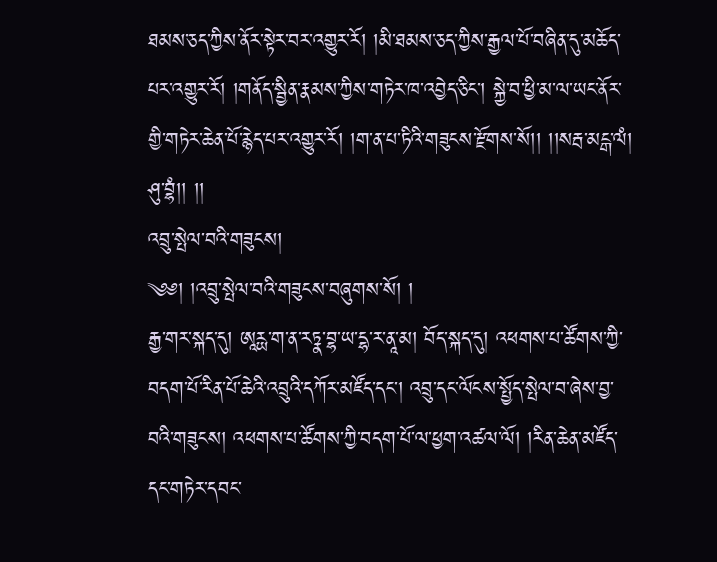ཐམས་ཅད་ཀྱིས་ནོར་སྟེར་བར་འགྱུར་རོ། །མི་ཐམས་ཅད་ཀྱིས་རྒྱལ་པོ་བཞིན་དུ་མཆོད་པར་འགྱུར་རོ། །གནོད་སྦྱིན་རྣམས་ཀྱིས་གཏེར་ཁ་འབྱེད་ཅིང་། སྐྱེ་བ་ཕྱི་མ་ལ་ཡང་ནོར་གྱི་གཏེར་ཆེན་པོ་རྙེད་པར་འགྱུར་རོ། །ག་ན་པ་ཏིའི་གཟུངས་རྫོགས་སོ།། །།སརྦ་མངྒ་ལཾ། ཤུ་བྷཾ།། །།
འབྲུ་སྤེལ་བའི་གཟུངས།
༄༅། །འབྲུ་སྤེལ་བའི་གཟུངས་བཞུགས་སོ། །
རྒྱ་གར་སྐད་དུ། ཨཱརྻ་ག་ན་རཏྣ་བྷ་ཡ་དྷ་ར་ནཱ་མ། བོད་སྐད་དུ། འཕགས་པ་ཚོགས་ཀྱི་བདག་པོ་རིན་པོ་ཆེའི་འབྲུའི་དཀོར་མཛོད་དང་། འབྲུ་དང་ལོངས་སྤྱོད་སྤེལ་བ་ཞེས་བྱ་བའི་གཟུངས། འཕགས་པ་ཚོགས་ཀྱི་བདག་པོ་ལ་ཕྱག་འཚལ་ལོ། །རིན་ཆེན་མཛོད་དང་གཏེར་དབང་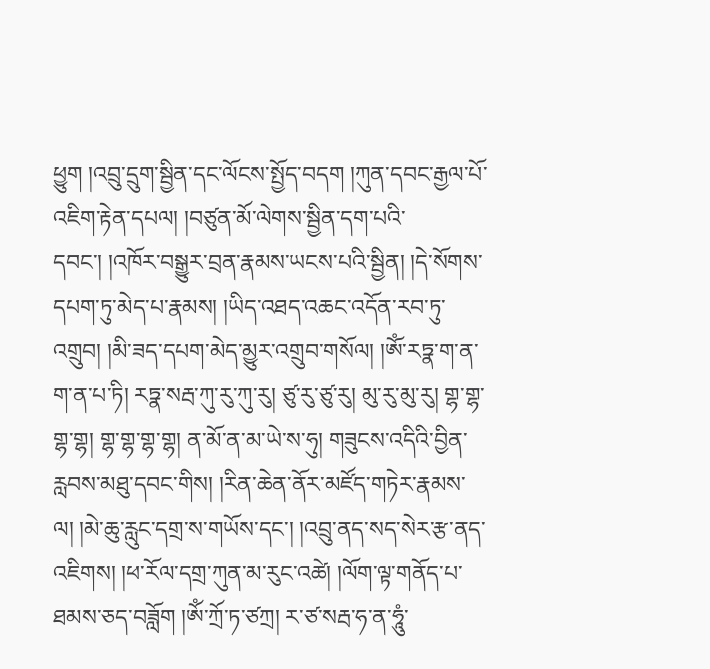ཕྱུག །འབྲུ་དྲུག་སྦྱིན་དང་ལོངས་སྤྱོད་བདག །ཀུན་དབང་རྒྱལ་པོ་འཇིག་རྟེན་དཔལ། །བཙུན་མོ་ལེགས་སྦྱིན་དག་པའི་དབང་། །འཁོར་བསྒྱུར་བྲན་རྣམས་ཡངས་པའི་སྦྱིན། །དེ་སོགས་དཔག་ཏུ་མེད་པ་རྣམས། །ཡིད་འཐད་འཆང་འདོན་རབ་ཏུ་འགྲུབ། །མི་ཟད་དཔག་མེད་མྱུར་འགྲུབ་གསོལ། །ཨོཾ་རཏྣ་ག་ན་ག་ན་པ་ཏི། རཏྣ་སརྦ་ཀུ་རུ་ཀུ་རུ། ཙུ་རུ་ཙུ་རུ། མུ་རུ་མུ་རུ། གྷ་གྷ་གྷ་གྷ། གྷ་གྷ་གྷ་གྷ། ན་མོ་ན་མ་ཡེ་ས་ཧུ། གཟུངས་འདིའི་བྱིན་རླབས་མཐུ་དབང་གིས། །རིན་ཆེན་ནོར་མཛོད་གཏེར་རྣམས་ལ། །མེ་ཆུ་རླུང་དགྲ་ས་གཡོས་དང་། །འབྲུ་ནད་སད་སེར་རྩ་ནད་འཇིགས། །ཕ་རོལ་དགྲ་ཀུན་མ་རུང་འཚེ། །ལོག་ལྟ་གནོད་པ་ཐམས་ཅད་བཟློག །ཨོཾ་ཀྲོ་ཏ་ཙཀྲ། ར་ཙ་སརྦ་ཧ་ན་ཧཱུཾ་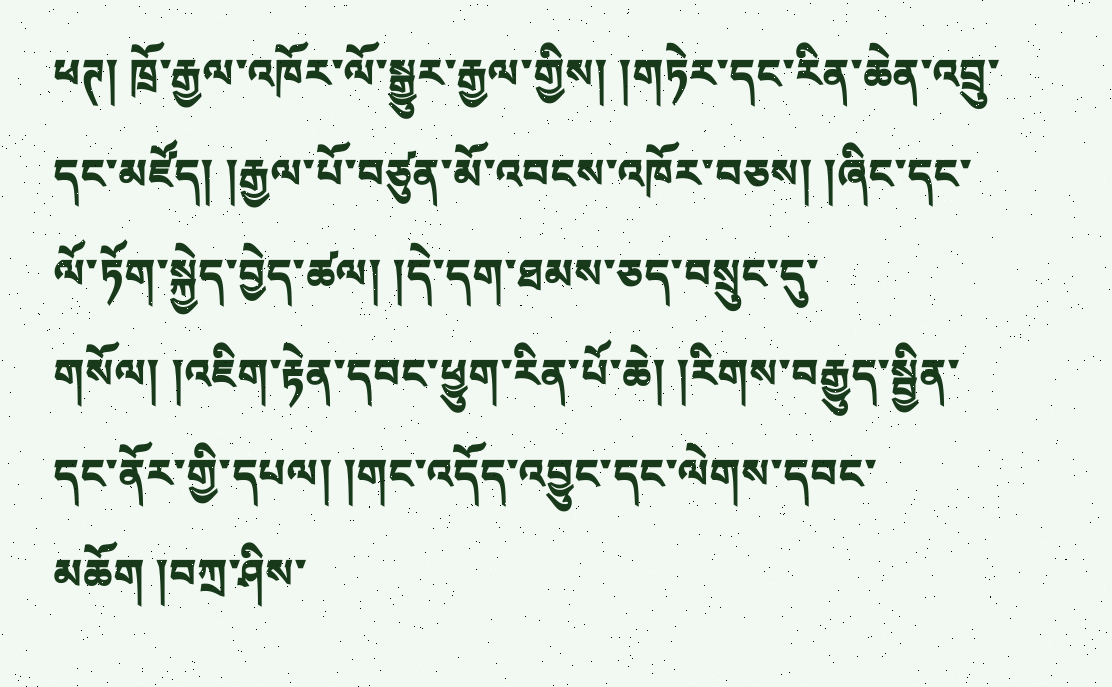ཕཊ། ཁྲོ་རྒྱལ་འཁོར་ལོ་སྒྱུར་རྒྱལ་གྱིས། །གཏེར་དང་རིན་ཆེན་འབྲུ་དང་མཛོད། །རྒྱལ་པོ་བཙུན་མོ་འབངས་འཁོར་བཅས། །ཞིང་དང་ལོ་ཏོག་སྐྱེད་བྱེད་ཚལ། །དེ་དག་ཐམས་ཅད་བསྲུང་དུ་གསོལ། །འཇིག་རྟེན་དབང་ཕྱུག་རིན་པོ་ཆེ། །རིགས་བརྒྱུད་སྦྱིན་དང་ནོར་གྱི་དཔལ། །གང་འདོད་འབྱུང་དང་ལེགས་དབང་མཆོག །བཀྲ་ཤིས་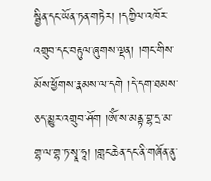སྦྱིན་དང་ཡོན་ཏན་གཏེར། །དཀྱིལ་འཁོར་འགྲུབ་དང་བརྟུལ་ཞུགས་ལྡན། །གང་གིས་མོས་ཕྱོགས་རྣམས་ལ་དགེ །དེ་དག་ཐམས་ཅད་མྱུར་འགྲུབ་ཤོག །ཨོཾ་ས་མནྟ་བྷ་དྲ་མ་གྷ་ལ་གྷ་ཏ་སྭཱ་ཧཱ། །གླང་ཆེན་དང་ནི་གཞོན་ནུ་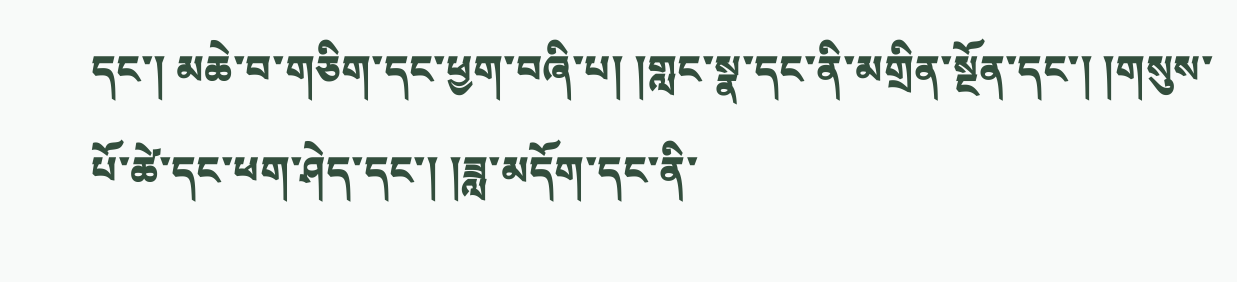དང་། མཆེ་བ་གཅིག་དང་ཕྱག་བཞི་པ། །གླང་སྣ་དང་ནི་མགྲིན་སྔོན་དང་། །གསུས་པོ་ཚེ་དང་ཕག་ཤེད་དང་། །ཟླ་མདོག་དང་ནི་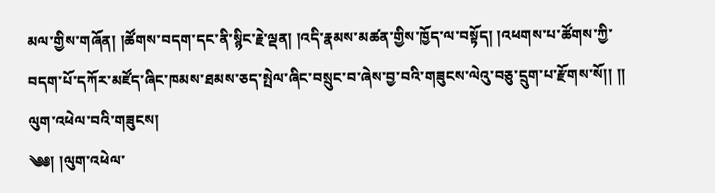མལ་གྱིས་གཞོན། །ཚོགས་བདག་དང་ནི་སྙིང་རྗེ་ལྡན། །འདི་རྣམས་མཚན་གྱིས་ཁྱོད་ལ་བསྟོད། །འཕགས་པ་ཚོགས་ཀྱི་བདག་པོ་དཀོར་མཛོད་ཞིང་ཁམས་ཐམས་ཅད་སྤེལ་ཞིང་བསྲུང་བ་ཞེས་བྱ་བའི་གཟུངས་ལེའུ་བཅུ་དྲུག་པ་རྫོགས་སོ།། །།
ལུག་འཕེལ་བའི་གཟུངས།
༄༅། །ལུག་འཕེལ་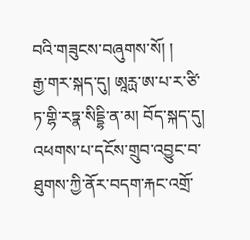བའི་གཟུངས་བཞུགས་སོ། །
རྒྱ་གར་སྐད་དུ། ཨཱརྻ་ཨ་པ་ར་ཙི་ཏ་གྷི་རཏྣ་སིདྡྷི་ན་མ། བོད་སྐད་དུ། འཕགས་པ་དངོས་གྲུབ་འབྱུང་བ་ཐུགས་ཀྱི་ནོར་བདག་རྐང་འགྲོ་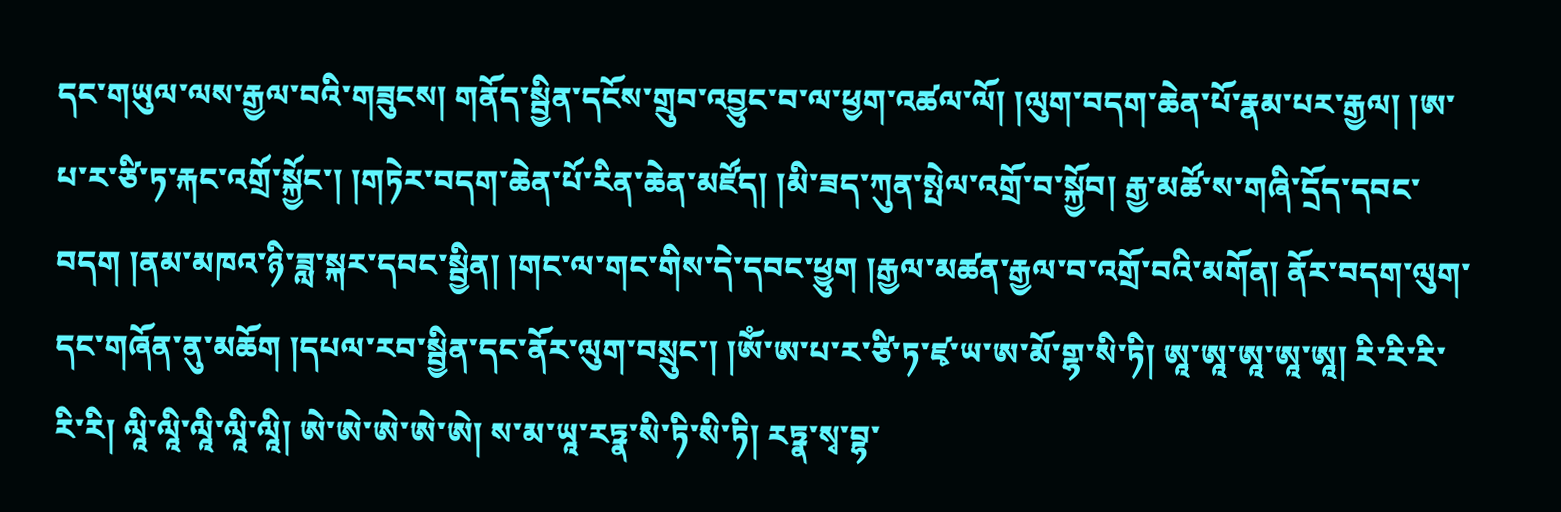དང་གཡུལ་ལས་རྒྱལ་བའི་གཟུངས། གནོད་སྦྱིན་དངོས་གྲུབ་འབྱུང་བ་ལ་ཕྱག་འཚལ་ལོ། །ལུག་བདག་ཆེན་པོ་རྣམ་པར་རྒྱལ། །ཨ་པ་ར་ཙི་ཏ་རྐང་འགྲོ་སྐྱོང་། །གཏེར་བདག་ཆེན་པོ་རིན་ཆེན་མཛོད། །མི་ཟད་ཀུན་སྤེལ་འགྲོ་བ་སྐྱོབ། རྒྱ་མཚོ་ས་གཞི་དྲོད་དབང་བདག །ནམ་མཁའ་ཉི་ཟླ་སྐར་དབང་སྦྱིན། །གང་ལ་གང་གིས་དེ་དབང་ཕྱུག །རྒྱལ་མཚན་རྒྱལ་བ་འགྲོ་བའི་མགོན། ནོར་བདག་ལུག་དང་གཞོན་ནུ་མཆོག །དཔལ་རབ་སྦྱིན་དང་ནོར་ལུག་བསྲུང་། །ཨོཾ་ཨ་པ་ར་ཙི་ཏ་ཛྭ་ཡ་ཨ་མོ་གྷ་སི་ཏི། ཨཱ་ཨཱ་ཨཱ་ཨཱ་ཨཱ། རི་རི་རི་རི་རི། ལཱི་ལཱི་ལཱི་ལཱི་ལཱི། ཨེ་ཨེ་ཨེ་ཨེ་ཨེ། ས་མ་ཡཱ་རཏྣ་སི་ཏི་སི་ཏི། རཏྣ་སྭ་བྷ་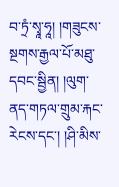བ་ཏྲཾ་སྭཱ་ཧཱ། །གཟུངས་སྔགས་རྒྱལ་པོ་མཐུ་དབང་སྦྱིན། །ལུག་ནད་གཏལ་གྲུམ་རྐང་རེངས་དང་། །ཤི་མིས་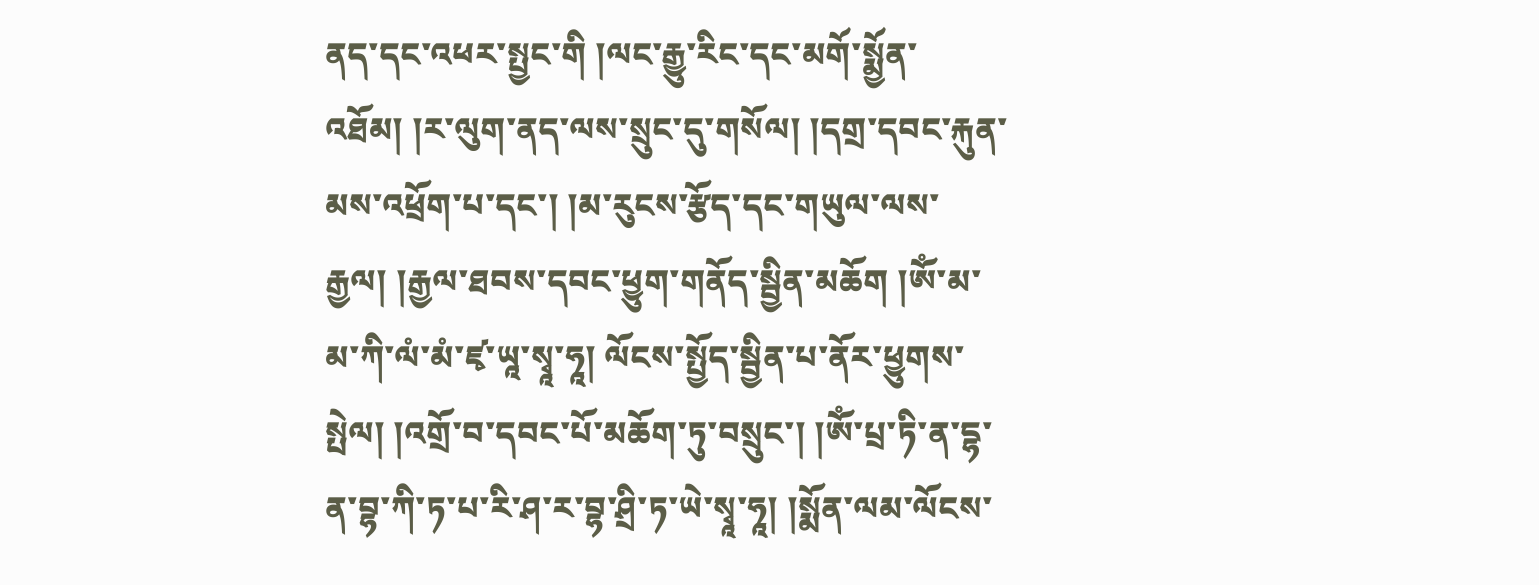ནད་དང་འཕར་སྤྱང་གི །ལང་རྒྱུ་རིང་དང་མགོ་སྨྱོན་འཐོམ། །ར་ལུག་ནད་ལས་སྲུང་དུ་གསོལ། །དགྲ་དབང་རྐུན་མས་འཕྲོག་པ་དང་། །མ་རུངས་རྩོད་དང་གཡུལ་ལས་རྒྱལ། །རྒྱལ་ཐབས་དབང་ཕྱུག་གནོད་སྦྱིན་མཆོག །ཨོཾ་མ་མ་ཀི་ལཾ་མཾ་ཛྭ་ཡཱ་སྭཱ་ཧཱ། ལོངས་སྤྱོད་སྦྱིན་པ་ནོར་ཕྱུགས་སྤེལ། །འགྲོ་བ་དབང་པོ་མཆོག་ཏུ་བསྲུང་། །ཨོཾ་པྲ་ཏི་ན་དྷ་ན་བྷ་ཀི་ཏ་པ་རི་ཤ་ར་བྷ་ཤྲི་ཏ་ཡེ་སྭཱ་ཧཱ། །སྨོན་ལམ་ལོངས་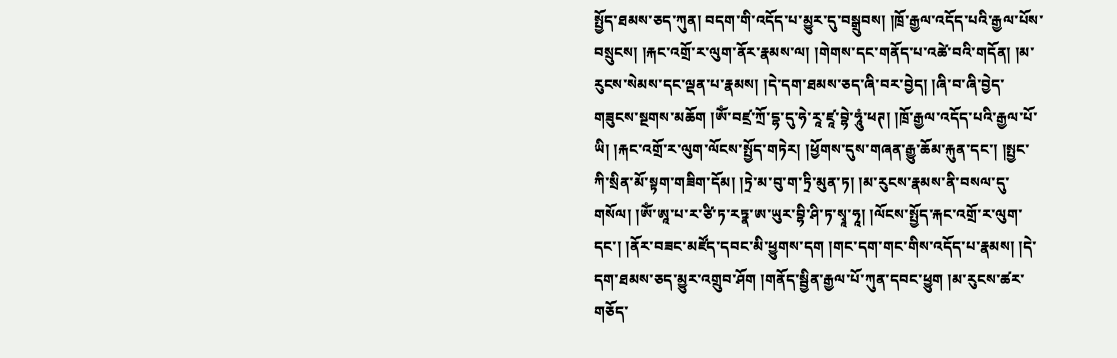སྤྱོད་ཐམས་ཅད་ཀུན། བདག་གི་འདོད་པ་མྱུར་དུ་བསྒྲུབས། །ཁྲོ་རྒྱལ་འདོད་པའི་རྒྱལ་པོས་བསྲུངས། །རྐང་འགྲོ་ར་ལུག་ནོར་རྣམས་ལ། །གེགས་དང་གནོད་པ་འཚེ་བའི་གདོན། །མ་རུངས་སེམས་དང་ལྡན་པ་རྣམས། །དེ་དག་ཐམས་ཅད་ཞི་བར་བྱེད། །ཞི་བ་ཞི་བྱེད་གཟུངས་སྔགས་མཆོག །ཨོཾ་བཛྲ་ཀྲོ་དྷ་དུ་ཧེ་རཱ་ཛཱ་བྷེ་ཧཱུཾ་ཕཊ། །ཁྲོ་རྒྱལ་འདོད་པའི་རྒྱལ་པོ་ཡི། །རྐང་འགྲོ་ར་ལུག་ལོངས་སྤྱོད་གཏེར། །ཕྱོགས་དུས་གཞན་རྒྱུ་ཆོམ་རྐུན་དང་། །སྤྱང་ཀི་སྲིན་མོ་སྟག་གཟིག་དོམ། །ཏྲེ་མ་བུ་ག་ཏྲི་མུན་ཏ། །མ་རུངས་རྣམས་ནི་བསལ་དུ་གསོལ། །ཨོཾ་ཨཱ་པ་ར་ཙི་ཏ་རཏྣ་ཨ་ཡུར་བྷི་ཤི་ཏ་སྭཱ་ཧཱ། །ལོངས་སྤྱོད་རྐང་འགྲོ་ར་ལུག་དང་། །ནོར་བཟང་མཛོད་དབང་མི་ཕྱུགས་དག །གང་དག་གང་གིས་འདོད་པ་རྣམས། །དེ་དག་ཐམས་ཅད་མྱུར་འགྲུབ་ཤོག །གནོད་སྦྱིན་རྒྱལ་པོ་ཀུན་དབང་ཕྱུག །མ་རུངས་ཚར་གཅོད་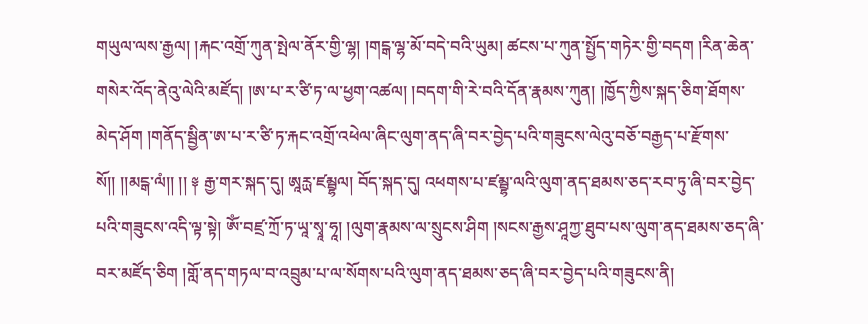གཡུལ་ལས་རྒྱལ། །རྐང་འགྲོ་ཀུན་སྤེལ་ནོར་གྱི་ལྷ། །གངྒ་ལྷ་མོ་བདེ་བའི་ཡུམ། ཚངས་པ་ཀུན་སྤྱོད་གཏེར་གྱི་བདག །རིན་ཆེན་གསེར་འོད་ནེའུ་ལེའི་མཛོད། །ཨ་པ་ར་ཙི་ཏ་ལ་ཕྱག་འཚལ། །བདག་གི་རེ་བའི་དོན་རྣམས་ཀུན། །ཁྱོད་ཀྱིས་སྐད་ཅིག་ཐོགས་མེད་ཤོག །གནོད་སྦྱིན་ཨ་པ་ར་ཙི་ཏ་རྐང་འགྲོ་འཕེལ་ཞིང་ལུག་ནད་ཞི་བར་བྱེད་པའི་གཟུངས་ལེའུ་བཅོ་བརྒྱད་པ་རྫོགས་སོ།། །།མངྒ་ལཾ།། །། ༈ རྒྱ་གར་སྐད་དུ། ཨཱརྻ་ཛམྦྷལ། བོད་སྐད་དུ། འཕགས་པ་ཛམྦྷ་ལའི་ལུག་ནད་ཐམས་ཅད་རབ་ཏུ་ཞི་བར་བྱེད་པའི་གཟུངས་འདི་ལྟ་སྟེ། ཨོཾ་བཛྲ་ཀྲོ་ཏ་ཡཱ་སྭཱ་ཧཱ། །ལུག་རྣམས་ལ་སྲུངས་ཤིག །སངས་རྒྱས་ཤཱཀྱ་ཐུབ་པས་ལུག་ནད་ཐམས་ཅད་ཞི་བར་མཛོད་ཅིག །གློ་ནད་གཏལ་བ་འབྲུམ་པ་ལ་སོགས་པའི་ལུག་ནད་ཐམས་ཅད་ཞི་བར་བྱེད་པའི་གཟུངས་ནི།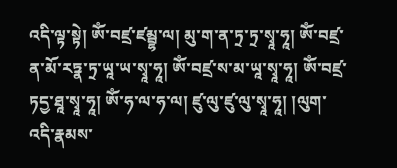འདི་ལྟ་སྟེ། ཨོཾ་བཛྲ་ཛམྦྷ་ལ། མུ་ག་ན་ཏྲ་ཏྲ་སྭཱ་ཧཱ། ཨོཾ་བཛྲ་ན་མོ་རཏྣ་ཏྲ་ཡཱ་ཡ་སྭཱ་ཧཱ། ཨོཾ་བཛྲ་ས་མ་ཡཱ་སྭཱ་ཧཱ། ཨོཾ་བཛྲ་ཏདྱ་ཐཱ་སྭཱ་ཧཱ། ཨོཾ་ཧ་ལ་ཧ་ལ། ཛུ་ལུ་ཛུ་ལུ་སྭཱ་ཧཱ། །ལུག་འདི་རྣམས་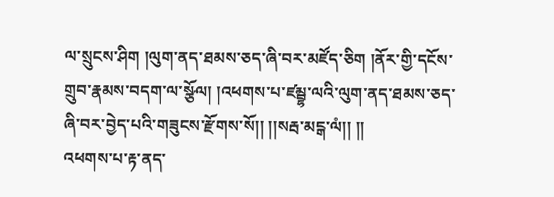ལ་སྲུངས་ཤིག །ལུག་ནད་ཐམས་ཅད་ཞི་བར་མཛོད་ཅིག །ནོར་གྱི་དངོས་གྲུབ་རྣམས་བདག་ལ་སྩོལ། །འཕགས་པ་ཛམྦྷ་ལའི་ལུག་ནད་ཐམས་ཅད་ཞི་བར་བྱེད་པའི་གཟུངས་རྫོགས་སོ།། །།སརྦ་མངྒ་ལཾ།། །།
འཕགས་པ་རྟ་ནད་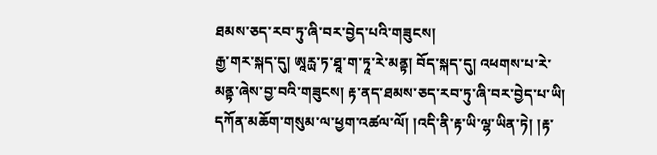ཐམས་ཅད་རབ་ཏུ་ཞི་བར་བྱེད་པའི་གཟུངས།
རྒྱ་གར་སྐད་དུ། ཨཱརྻ་ཏ་ཐཱ་ག་ཏཱ་རེ་མནྟ། བོད་སྐད་དུ། འཕགས་པ་རེ་མནྟ་ཞེས་བྱ་བའི་གཟུངས། རྟ་ནད་ཐམས་ཅད་རབ་ཏུ་ཞི་བར་བྱེད་པ་ཡི། དཀོན་མཆོག་གསུམ་ལ་ཕྱག་འཚལ་ལོ། །འདི་ནི་རྟ་ཡི་ལྷ་ཡིན་ཏེ། །རྟ་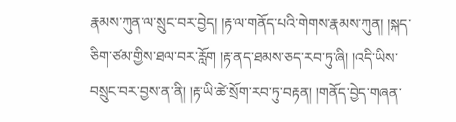རྣམས་ཀུན་ལ་སྲུང་བར་བྱེད། །རྟ་ལ་གནོད་པའི་གེགས་རྣམས་ཀུན། །སྐད་ཅིག་ཙམ་གྱིས་ཐལ་བར་རློག །རྟ་ནད་ཐམས་ཅད་རབ་ཏུ་ཞི། །འདི་ཡིས་བསྲུང་བར་བྱས་ན་ནི། །རྟ་ཡི་ཚེ་སྲོག་རབ་ཏུ་བརྟན། །གནོད་བྱེད་གཞན་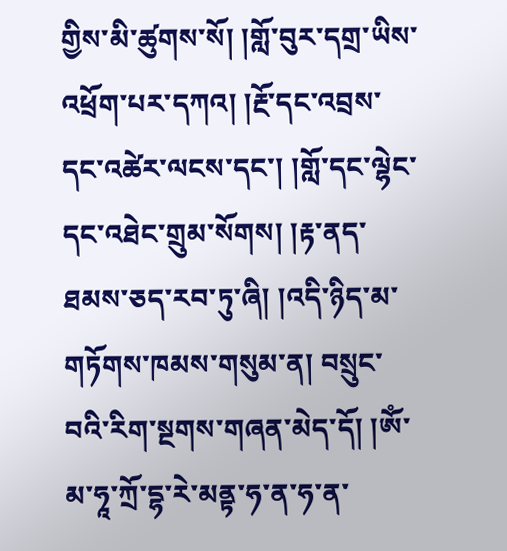གྱིས་མི་ཚུགས་སོ། །གློ་བུར་དགྲ་ཡིས་འཕྲོག་པར་དཀའ། །རྔོ་དང་འབྲས་དང་འཚེར་ལངས་དང་། །གློ་དང་ལྷེང་དང་འཐེང་གྲུམ་སོགས། །རྟ་ནད་ཐམས་ཅད་རབ་ཏུ་ཞི། །འདི་ཉིད་མ་གཏོགས་ཁམས་གསུམ་ན། བསྲུང་བའི་རིག་སྔགས་གཞན་མེད་དོ། །ཨོཾ་མ་ཧཱ་ཀྲོ་དྷ་རེ་མནྟ་ཧ་ན་ཧ་ན་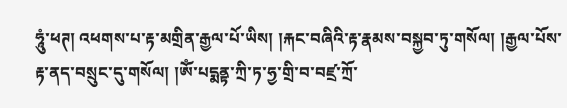ཧཱུཾ་ཕཊ། འཕགས་པ་རྟ་མགྲིན་རྒྱལ་པོ་ཡིས། །རྐང་བཞིའི་རྟ་རྣམས་བསྐྱབ་ཏུ་གསོལ། །རྒྱལ་པོས་རྟ་ནད་བསྲུང་དུ་གསོལ། །ཨོཾ་པདྨནྟ་ཀྲི་ཏ་ཧྱ་གྲི་བ་བཛྲ་ཀྲོ་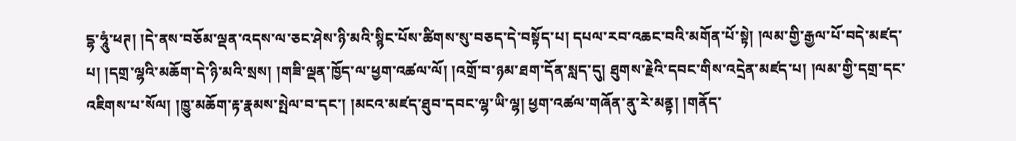དྷ་ཧཱུཾ་ཕཊ། །དེ་ནས་བཅོམ་ལྡན་འདས་ལ་ཅང་ཤེས་ཉི་མའི་སྙིང་པོས་ཚིགས་སུ་བཅད་དེ་བསྟོད་པ། དཔལ་རབ་འཆང་བའི་མགོན་པོ་སྟེ། །ལམ་གྱི་རྒྱལ་པོ་བདེ་མཛད་པ། །དགྲ་ལྷའི་མཆོག་དེ་ཉི་མའི་སྲས། །གཟི་ལྡན་ཁྱོད་ལ་ཕྱག་འཚལ་ལོ། །འགྲོ་བ་ཉམ་ཐག་དོན་སླད་དུ། ཐུགས་རྗེའི་དབང་གིས་འདྲེན་མཛད་པ། །ལམ་གྱི་དགྲ་དང་འཇིགས་པ་སོལ། །ཁྱུ་མཆོག་རྟ་རྣམས་སྤེལ་བ་དང་། །མངའ་མཛད་ཐུབ་དབང་ལྷ་ཡི་ལྷ། ཕྱག་འཚལ་གཞོན་ནུ་རེ་མནྟ། །གནོད་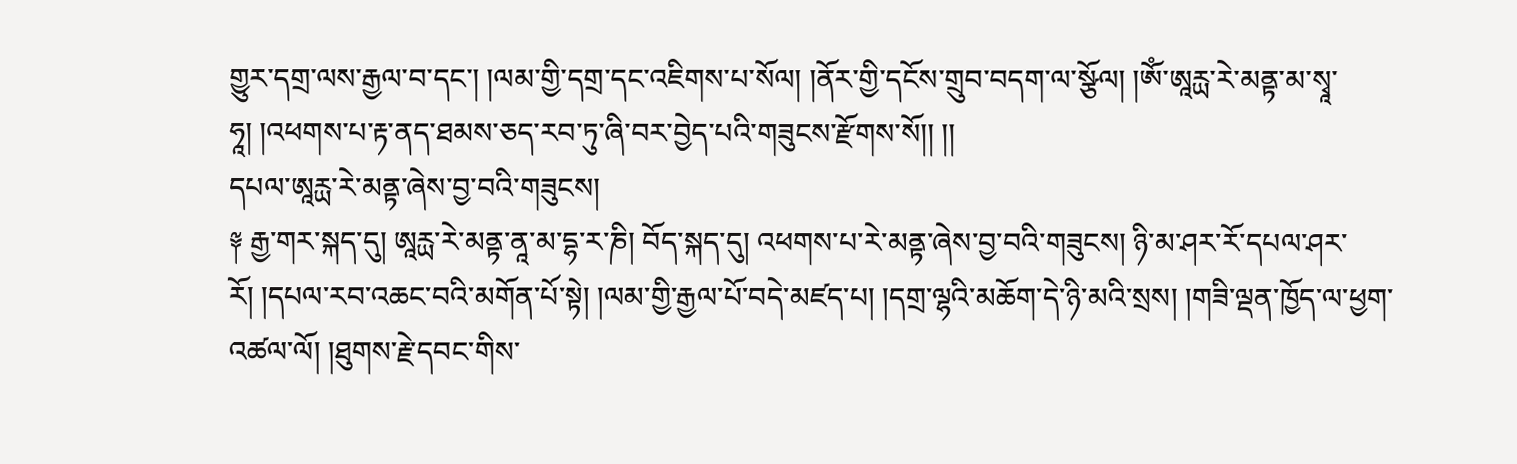གྱུར་དགྲ་ལས་རྒྱལ་བ་དང་། །ལམ་གྱི་དགྲ་དང་འཇིགས་པ་སོལ། །ནོར་གྱི་དངོས་གྲུབ་བདག་ལ་སྩོལ། །ཨོཾ་ཨཱརྻ་རེ་མནྟ་མ་སྭཱ་ཧཱ། །འཕགས་པ་རྟ་ནད་ཐམས་ཅད་རབ་ཏུ་ཞི་བར་བྱེད་པའི་གཟུངས་རྫོགས་སོ།། །།
དཔལ་ཨཱརྻ་རེ་མནྟ་ཞེས་བྱ་བའི་གཟུངས།
༈ རྒྱ་གར་སྐད་དུ། ཨཱརྻ་རེ་མནྟ་ནཱ་མ་དྷ་ར་ཎི། བོད་སྐད་དུ། འཕགས་པ་རེ་མནྟ་ཞེས་བྱ་བའི་གཟུངས། ཉི་མ་ཤར་རོ་དཔལ་ཤར་རོ། །དཔལ་རབ་འཆང་བའི་མགོན་པོ་སྟེ། །ལམ་གྱི་རྒྱལ་པོ་བདེ་མཛད་པ། །དགྲ་ལྷའི་མཆོག་དེ་ཉི་མའི་སྲས། །གཟི་ལྡན་ཁྱོད་ལ་ཕྱག་འཚལ་ལོ། །ཐུགས་རྗེ་དབང་གིས་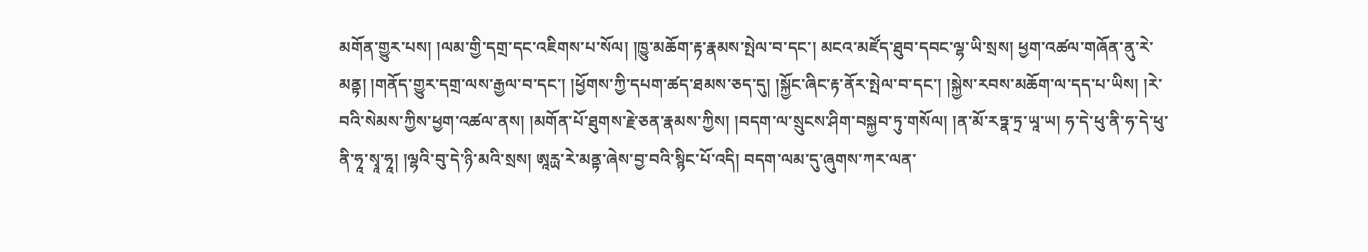མགོན་གྱུར་པས། །ལམ་གྱི་དགྲ་དང་འཇིགས་པ་སོལ། །ཁྱུ་མཆོག་རྟ་རྣམས་སྤེལ་བ་དང་། མངའ་མཛོད་ཐུབ་དབང་ལྷ་ཡི་སྲས། ཕྱག་འཚལ་གཞོན་ནུ་རེ་མནྟ། །གནོད་གྱུར་དགྲ་ལས་རྒྱལ་བ་དང་། །ཕྱོགས་ཀྱི་དཔག་ཚད་ཐམས་ཅད་དུ། །སྐྱོང་ཞིང་རྟ་ནོར་སྤེལ་བ་དང་། །སྐྱེས་རབས་མཆོག་ལ་དད་པ་ཡིས། །རེ་བའི་སེམས་ཀྱིས་ཕྱག་འཚལ་ནས། །མགོན་པོ་ཐུགས་རྗེ་ཅན་རྣམས་ཀྱིས། །བདག་ལ་སྲུངས་ཤིག་བསྐྱབ་ཏུ་གསོལ། །ན་མོ་རཏྣ་ཏྲ་ཡཱ་ཡ། ཧ་དེ་ཕུ་ནི་ཧ་དེ་ཕུ་ནི་ཧཱ་སྭཱ་ཧཱ། །ལྷའི་བུ་དེ་ཉི་མའི་སྲས། ཨཱརྻ་རེ་མནྟ་ཞེས་བྱ་བའི་སྙིང་པོ་འདི། བདག་ལམ་དུ་ཞུགས་ཀར་ལན་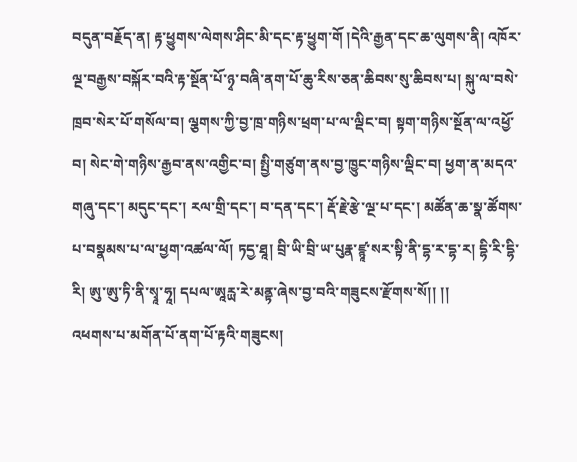བདུན་བརྗོད་ན། རྟ་ཕྱུགས་ལེགས་ཤིང་མི་དང་རྟ་ཕྱུག་གོ །དེའི་རྒྱན་དང་ཆ་ལུགས་ནི། འཁོར་ལྔ་བརྒྱས་བསྐོར་བའི་རྟ་སྔོན་པོ་ཉྭ་བཞི་ནག་པོ་ཆུ་རིས་ཅན་ཆིབས་སུ་ཆིབས་པ། སྐུ་ལ་བསེ་ཁྲབ་སེར་པོ་གསོལ་བ། ལྕགས་ཀྱི་བྱ་ཁྲ་གཉིས་ཕྲག་པ་ལ་ལྡིང་བ། སྟག་གཉིས་སྔོན་ལ་འཕྱོ་བ། སེང་གེ་གཉིས་རྒྱབ་ནས་འགྱིང་བ། སྤྱི་གཙུག་ནས་བྱ་ཁྱུང་གཉིས་ལྡིང་བ། ཕྱག་ན་མདའ་གཞུ་དང་། མདུང་དང་། རལ་གྲི་དང་། བ་དན་དང་། རྡོ་རྗེ་རྩེ་ལྔ་པ་དང་། མཚོན་ཆ་སྣ་ཚོགས་པ་བསྣམས་པ་ལ་ཕྱག་འཚལ་ལོ། ཏདྱ་ཐཱ། བྲི་ཡི་བྲི་ཡ་པུརྣ་ཛྙཱ་སར་སྟི་ནི་དྷ་ར་དྷ་ར། དྷི་རི་དྷི་རི། ཨུ་ཨུ་ཏི་ནི་སྭཱ་ཧཱ། དཔལ་ཨཱརྻ་རེ་མནྟ་ཞེས་བྱ་བའི་གཟུངས་རྫོགས་སོ།། །།
འཕགས་པ་མགོན་པོ་ནག་པོ་རྟའི་གཟུངས།